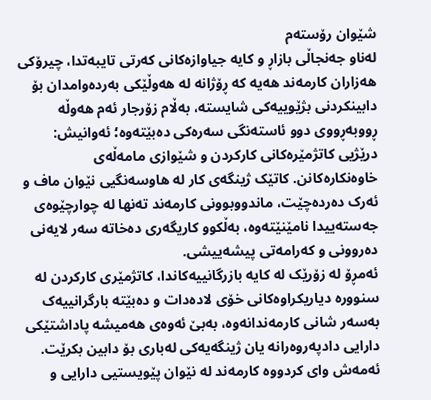شێوان رۆستەم
لەناو جەنجاڵی بازاڕ و کایە جیاوازەکانی کەرتی تایبەتدا، چیرۆکی هەزاران کارمەند هەیە کە ڕۆژانە لە هەوڵێکی بەردەوامدان بۆ دابینکردنی بژێوییەکی شایستە، بەڵام زۆرجار ئەم هەوڵە ڕووبەڕووی دوو ئاستەنگی سەرەکی دەبێتەوە؛ ئەوانیش: درێژیی کاتژمێرەکانی کارکردن و شێوازی مامەڵەی خاوەنکارەکانن. کاتێک ژینگەی کار لە هاوسەنگیی نێوان ماف و ئەرک دەردەچێت، ماندووبوونی کارمەند تەنها لە چوارچێوەی جەستەییدا نامێنێتەوە، بەڵکوو کاریگەری دەخاتە سەر لایەنی دەروونی و کەرامەتی پیشەییشی.
ئەمڕۆ لە زۆرێک لە کایە بازرگانییەکاندا، کاتژمێری کارکردن لە سنوورە دیاریکراوەکانی خۆی لادەدات و دەبێتە بارگرانییەک بەسەر شانی کارمەندانەوە، بەبێ ئەوەی هەمیشە پاداشتێکی دارایی دادپەروەرانە یان ژینگەیەکی لەباری بۆ دابین بکرێت. ئەمەش وای کردووە کارمەند لە نێوان پێویستیی دارایی و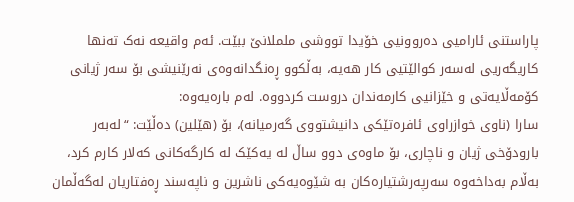پاراستنی ئارامیی دەروونیی خۆیدا تووشی ململانێ ببێت. ئەم واقیعە نەک تەنها کاریگەریی لەسەر کوالێتیی کار هەیە، بەڵکوو ڕەنگدانەوەی نەرێنیشی بۆ سەر ژیانی کۆمەڵایەتی و خێزانیی کارمەندان دروست کردووە. لەم بارەیەوە:
سارا (ناوی خوازراوی ئافرەتێکی دانیشتووی گەرمیانە)، بۆ (هێلین) دەڵێت: “لەبەر بارودۆخی ژیان و ناچاری، بۆ ماوەی دوو ساڵ لە یەکێک لە کارگەکانی کەلار کارم کرد، بەڵام بەداخەوە سەرپەرشتیارەکان بە شێوەیەکی ناشرین و ناپەسند ڕەفتاریان لەگەڵمان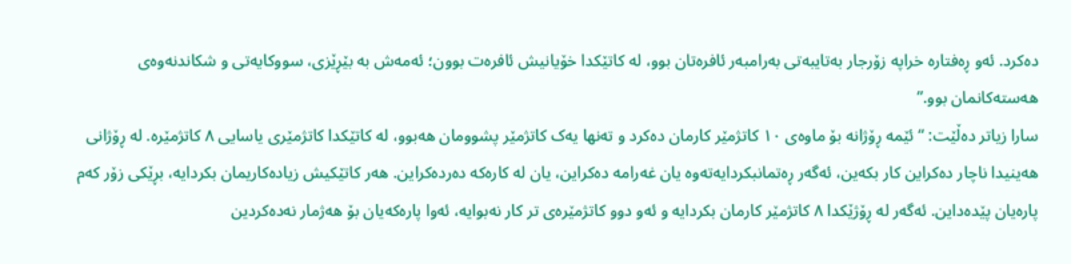دەکرد. ئەو ڕەفتارە خراپە زۆرجار بەتایبەتی بەرامبەر ئافرەتان بوو، لە کاتێکدا خۆیانیش ئافرەت بوون؛ ئەمەش بە بێڕێزی، سووکایەتی و شکاندنەوەی هەستەکانمان بوو.”
سارا زیاتر دەڵێت: “ئێمە ڕۆژانە بۆ ماوەی ١٠ کاتژمێر کارمان دەکرد و تەنها یەک کاتژمێر پشوومان هەبوو، لە کاتێکدا کاتژمێری یاسایی ٨ کاتژمێرە. لە ڕۆژانی هەینیدا ناچار دەکراین کار بکەین، ئەگەر ڕەتمانبکردایەتەوە یان غەرامە دەکراین، یان لە کارەکە دەردەکراین. هەر کاتێکیش زیادەکاریمان بکردایە، بڕێکی زۆر کەم پارەیان پێدەداین. ئەگەر لە ڕۆژێکدا ٨ کاتژمێر کارمان بکردایە و ئەو دوو کاتژمێرەی تر کار نەبوایە، ئەوا پارەکەیان بۆ هەژمار نەدەکردین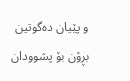و پێیان دەگوتین بڕۆن بۆ پشوودان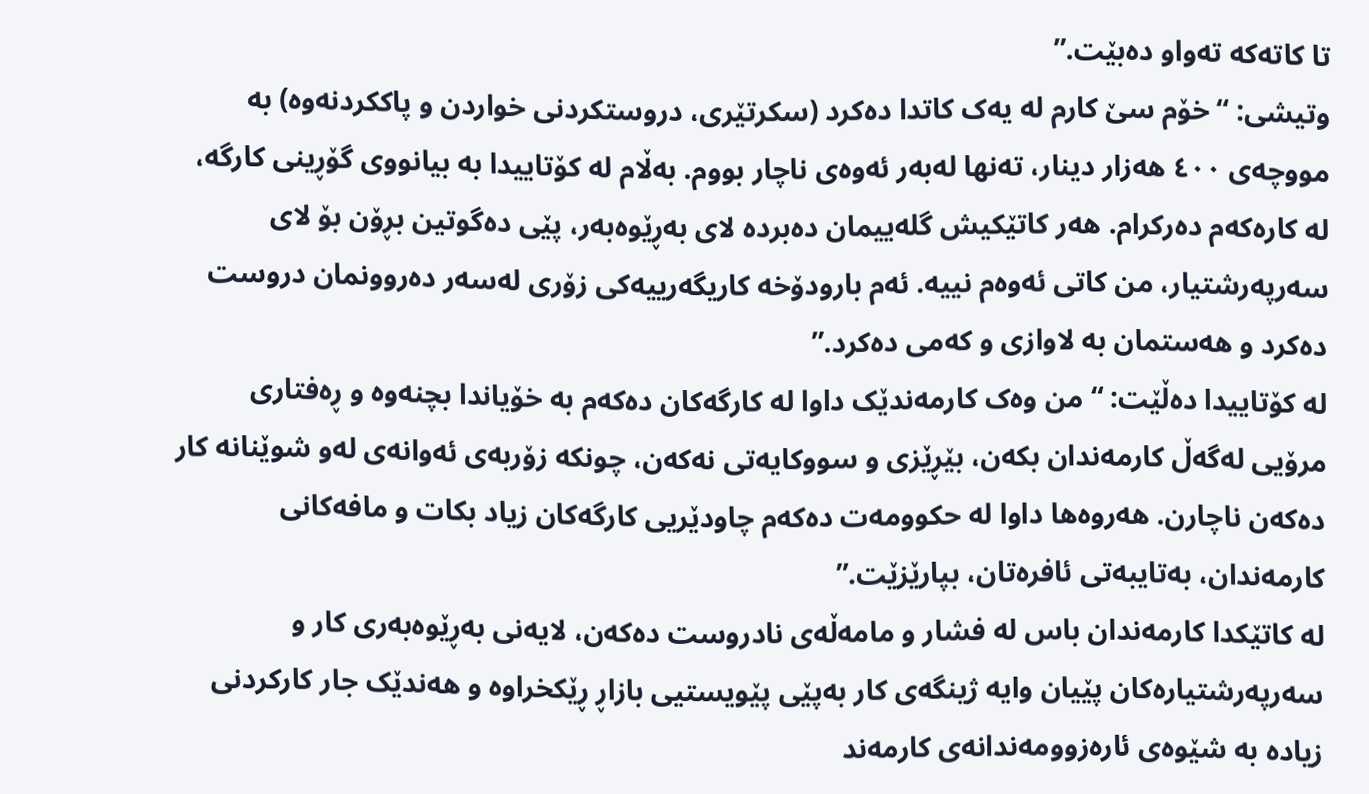تا کاتەکە تەواو دەبێت.”
وتیشی: “خۆم سێ کارم لە یەک کاتدا دەکرد (سکرتێری، دروستکردنی خواردن و پاککردنەوە) بە مووچەی ٤٠٠ هەزار دینار، تەنها لەبەر ئەوەی ناچار بووم. بەڵام لە کۆتاییدا بە بیانووی گۆڕینی کارگە، لە کارەکەم دەرکرام. هەر کاتێکیش گلەییمان دەبردە لای بەڕێوەبەر، پێی دەگوتین بڕۆن بۆ لای سەرپەرشتیار، من کاتی ئەوەم نییە. ئەم بارودۆخە کاریگەرییەکی زۆری لەسەر دەروونمان دروست دەکرد و هەستمان بە لاوازی و کەمی دەکرد.”
لە کۆتاییدا دەڵێت: “من وەک کارمەندێک داوا لە کارگەکان دەکەم بە خۆیاندا بچنەوە و ڕەفتاری مرۆیی لەگەڵ کارمەندان بکەن، بێڕێزی و سووکایەتی نەکەن، چونکە زۆربەی ئەوانەی لەو شوێنانە کار دەکەن ناچارن. هەروەها داوا لە حکوومەت دەکەم چاودێریی کارگەکان زیاد بکات و مافەکانی کارمەندان، بەتایبەتی ئافرەتان، بپارێزێت.”
لە کاتێکدا کارمەندان باس لە فشار و مامەڵەی نادروست دەکەن، لایەنی بەڕێوەبەری کار و سەرپەرشتیارەکان پێیان وایە ژینگەی کار بەپێی پێویستیی بازاڕ ڕێکخراوە و هەندێک جار کارکردنی زیادە بە شێوەی ئارەزوومەندانەی کارمەند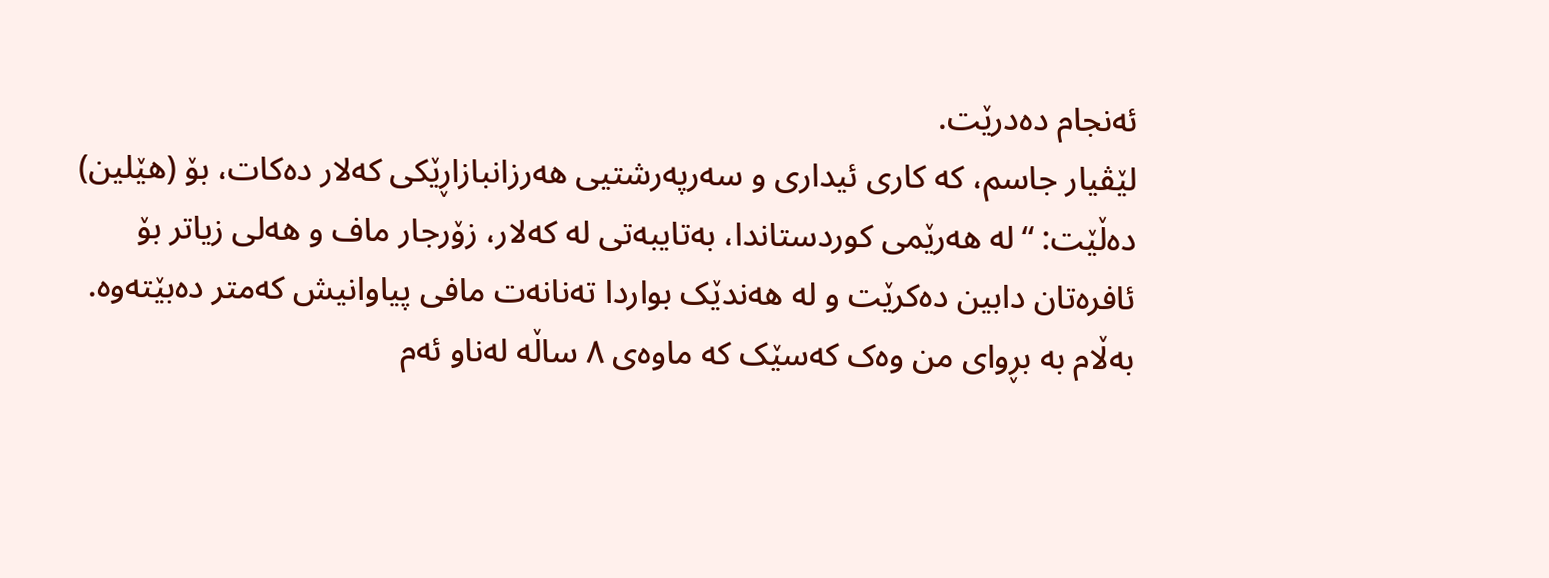ئەنجام دەدرێت.
لێڤیار جاسم، کە کاری ئیداری و سەرپەرشتیی هەرزانبازاڕێکی کەلار دەکات، بۆ (هێلین) دەڵێت: “لە هەرێمی کوردستاندا، بەتایبەتی لە کەلار، زۆرجار ماف و هەلی زیاتر بۆ ئافرەتان دابین دەکرێت و لە هەندێک بواردا تەنانەت مافی پیاوانیش کەمتر دەبێتەوە. بەڵام بە بڕوای من وەک کەسێک کە ماوەی ٨ ساڵە لەناو ئەم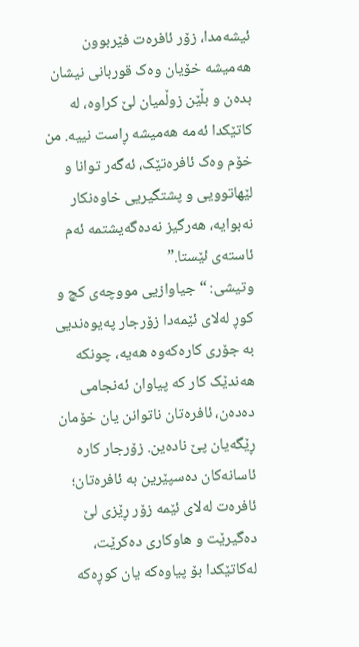ئیشەمدا، زۆر ئافرەت فێربوون هەمیشە خۆیان وەک قوربانی نیشان بدەن و بڵێن زوڵمیان لێ کراوە، لە کاتێکدا ئەمە هەمیشە ڕاست نییە. من خۆم وەک ئافرەتێک، ئەگەر توانا و لێهاتوویی و پشتگیریی خاوەنکار نەبوایە، هەرگیز نەدەگەیشتمە ئەم ئاستەی ئێستا.”
وتیشی: “جیاوازیی مووچەی کچ و کوڕ لەلای ئێمەدا زۆرجار پەیوەندیی بە جۆری کارەکەوە هەیە، چونکە هەندێک کار کە پیاوان ئەنجامی دەدەن، ئافرەتان ناتوانن یان خۆمان ڕێگەیان پێ نادەین. زۆرجار کارە ئاسانەکان دەسپێرین بە ئافرەتان؛ ئافرەت لەلای ئێمە زۆر ڕێزی لێ دەگیرێت و هاوکاری دەکرێت، لەکاتێکدا بۆ پیاوەکە یان کوڕەکە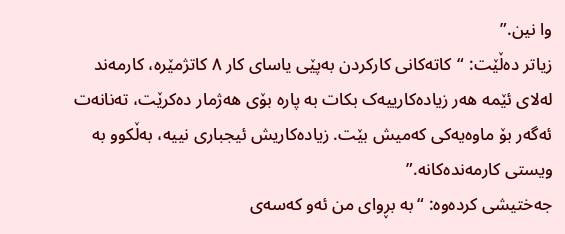وا نین.”
زیاتر دەڵێت: “کاتەکانی کارکردن بەپێی یاسای کار ٨ کاتژمێرە، کارمەند لەلای ئێمە هەر زیادەکارییەک بکات بە پارە بۆی هەژمار دەکرێت، تەنانەت ئەگەر بۆ ماوەیەکی کەمیش بێت. زیادەکاریش ئیجباری نییە، بەڵکوو بە ویستی کارمەندەکانە.”
جەختیشی کردەوە: “بە بڕوای من ئەو کەسەی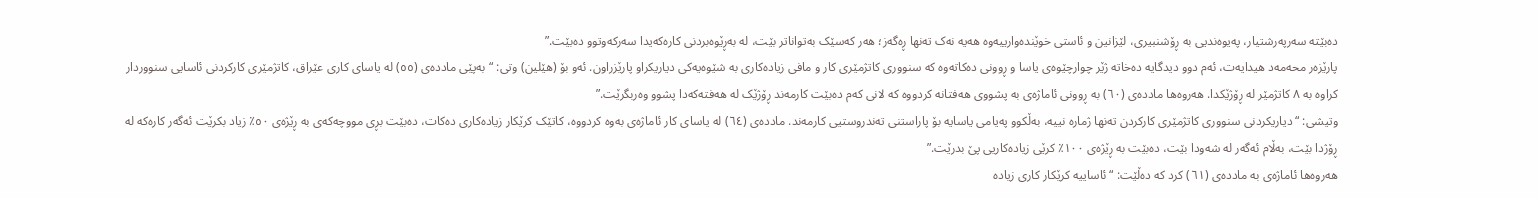دەبێتە سەرپەرشتیار، پەیوەندیی بە ڕۆشنبیری، لێزانین و ئاستی خوێندەوارییەوە هەیە نەک تەنها ڕەگەز؛ هەر کەسێک بەتواناتر بێت، لە بەڕێوەبردنی کارەکەیدا سەرکەوتوو دەبێت.”
پارێزەر محەمەد هیدایەت، ئەم دوو دیدگایە دەخاتە ژێر چوارچێوەی یاسا و ڕوونی دەکاتەوە کە سنووری کاتژمێری کار و مافی زیادەکاری بە شێوەیەکی دیاریکراو پارێزراون. ئەو بۆ (هێلین) وتی: “بەپێی ماددەی (٥٥) لە یاسای کاری عێراق، کاتژمێری کارکردنی ئاسایی سنووردار کراوە بە ٨ کاتژمێر لە ڕۆژێکدا. هەروەها ماددەی (٦٠) بە ڕوونی ئاماژەی بە پشووی هەفتانە کردووە کە لانی کەم دەبێت کارمەند ڕۆژێک لە هەفتەکەدا پشوو وەربگرێت.”
وتیشی: “دیاریکردنی سنووری کاتژمێری کارکردن تەنها ژمارە نییە، بەڵکوو پەیامی یاسایە بۆ پاراستنی تەندروستیی کارمەند. ماددەی (٦٤) لە یاسای کار ئاماژەی بەوە کردووە، کاتێک کرێکار زیادەکاری دەکات، دەبێت بڕی مووچەکەی بە ڕێژەی ٥٠٪ زیاد بکرێت ئەگەر کارەکە لە ڕۆژدا بێت، بەڵام ئەگەر لە شەودا بێت، دەبێت بە ڕێژەی ١٠٠٪ کرێی زیادەکاریی پێ بدرێت.”
هەروەها ئاماژەی بە ماددەی (٦١) کرد کە دەڵێت: “ئاساییە کرێکار کاری زیادە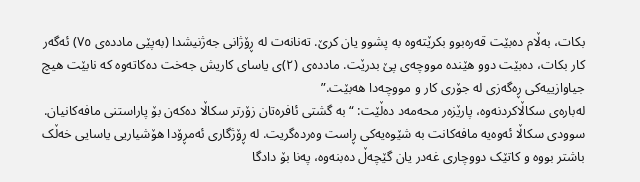بکات، بەڵام دەبێت قەرەبوو بکرێتەوە بە پشوو یان کرێ. تەنانەت لە ڕۆژانی جەژنیشدا (بەپێی ماددەی ٧٥) ئەگەر کار بکات، دەبێت دوو هێندە مووچەی پێ بدرێت. ماددەی (٢)ی یاسای کاریش جەخت دەکاتەوە کە نابێت هیچ جیاوازییەکی ڕەگەزی لە جۆری کار و مووچەدا هەبێت.”
لەبارەی سکاڵاکردنەوە، پارێزەر محەمەد دەڵێت: “بە گشتی ئافرەتان زۆرتر سکاڵا دەکەن بۆ پاراستنی مافەکانیان. سوودی سکاڵا ئەوەیە مافەکانت بە شێوەیەکی ڕاست وەردەگریت. لە ڕۆژگاری ئەمڕۆدا هۆشیاریی یاسایی خەڵک باشتر بووە و کاتێک دووچاری غەدر یان گێچەڵ دەبنەوە، پەنا بۆ دادگا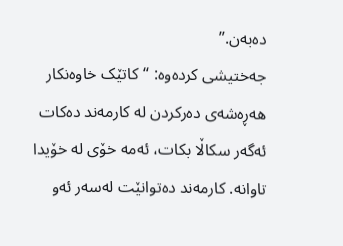دەبەن.”
جەختیشی کردەوە: “کاتێک خاوەنکار هەڕەشەی دەرکردن لە کارمەند دەکات ئەگەر سکاڵا بکات، ئەمە خۆی لە خۆیدا تاوانە. کارمەند دەتوانێت لەسەر ئەو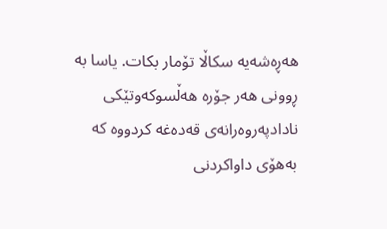هەڕەشەیە سکاڵا تۆمار بکات. یاسا بە ڕوونی هەر جۆرە هەڵسوکەوتێکی نادادپەروەرانەی قەدەغە کردووە کە بەهۆی داواکردنی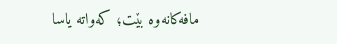مافەکانەوە بێت؛ کەواتە یاسا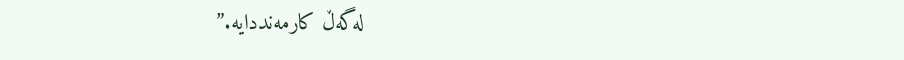لەگەڵ کارمەنددایە.”